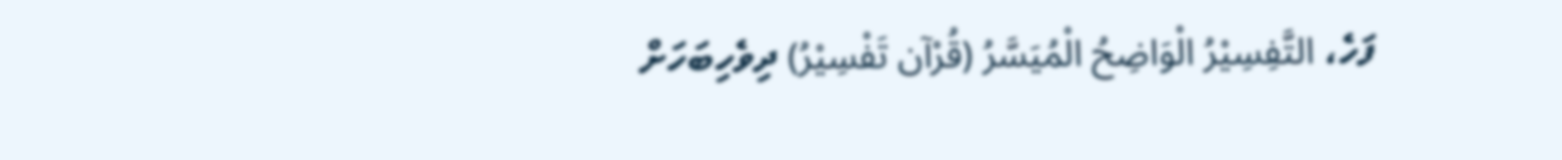ފަހެ، التَّفِسِيْرُ الْوَاضِحُ الْمُيَسَّرُ (قُرْآن تَفْسِيْرُ) ދިވެހިބަހަށް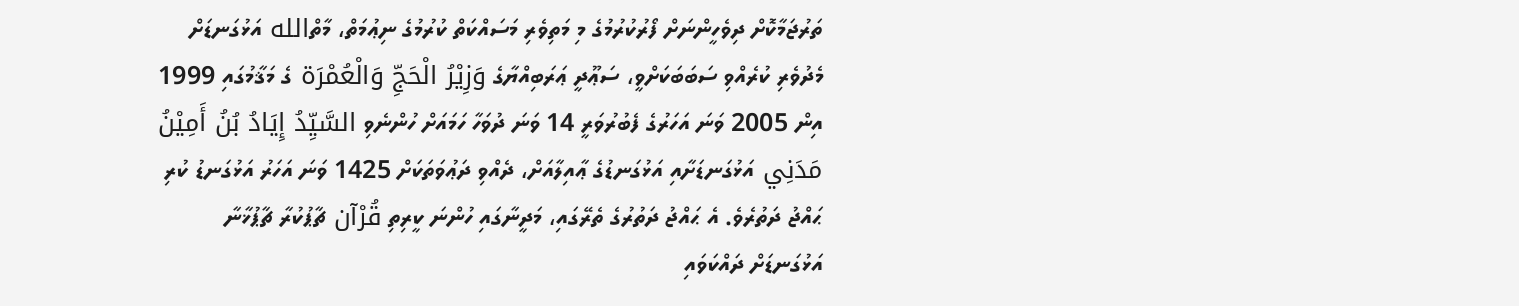ތަރުޖަމާކޮށް ދިވެހީންނަށް ފޯރުކުރުމުގެ މި މަތިވެރި މަސައްކަތް ކުރުމުގެ ނިޢުމަތް، މާތްالله އަޅުގަނޑަށް މެދުވެރި ކުރެއްވި ސަބަބަކަށްވީ، ސަޢޫދީ ޢަރަބިއްޔާގެ وَزِيْرُ الْحَجِّ وَالْعُمْرَة ގެ މަޤާމުގައި 1999 އިން 2005 ވަނަ އަހަރުގެ ފެބުރުވަރީ 14 ވަނަ ދުވަހާ ހަމައަށް ހުންނެވި السَّيِّدُ إِيَادُ بُنُ أَمِيْنُ مَدَنِي އަޅުގަނޑަށާއި އަޅުގަނޑުގެ ޢާއިލާއަށް، ދެއްވި ދަޢުވަތަކަށް 1425 ވަނަ އަހަރު އަޅުގަނޑު ކުރި ޙައްޖު ދަތުރެވެ. އެ ޙައްޖު ދަތުރުގެ ތެރޭގައި، މަދީނާގައި ހުންނަ ކީރިތި قُرْآن ޗާޕުކުރާ ޗާޕުޚާނާ އަޅުގަނޑަށް ދައްކަވައި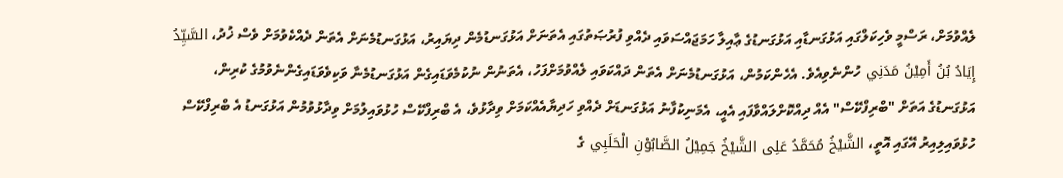ލެއްވުމަށް، ރަސްމީ ވެހިކަލްގައި އަޅުގަނޑާއި އަޅުގަނޑުގެ ޢާއިލާ ހަމަޖައްސަވައި ދެއްވި ފުރުޞަތުގައި އެތަނަށް އަޅުގަނޑުމެން ދިޔައިރު، އަޅުގަނޑުމެނަށް އެތަން ދެއްކެވުމަށް ވެސް ޚުދު، السَّيِّدُ إِيَادُ بُنُ أَمِيْنُ مَدَنِي ހުންނެވިއެވެ. އެހެންކަމުން، އަޅުގަނޑުމެނަށް އެތަން ދައްކަވައި ލެއްވުމަށްފަހު، އެތަނުން ނުކުމެވަޑައިގެން އަޅުގަނޑުމެނާ ވަކިވެވަޑައިގެންނެވުމުގެ ކުރިން، އަޅުގަނޑުގެ އަތަށް "ބްރިފްކޭސް" އެއް ދިއްކޮށްލައްވާފައި އެއީ، އެމަނިކުފާނު އަޅުގަނޑަށް ދެއްވި ހަދިޔާއެއްކަމަށް ވިދާޅުވެ، އެ ބްރިފްކޭސް ހުޅުވައިލުމަށް ވިދާޅުވުމުން އަޅުގަނޑު އެ ބްރިފްކޭސް ހުޅުވައިލިއިރު އޭގައި އޮތީ، الشَّيْخُ مُحَمَّدُ عَلِى الشَّيْخُ جَمِيْلُ الصَّابُوْنِ الْحَلَبِي ގެ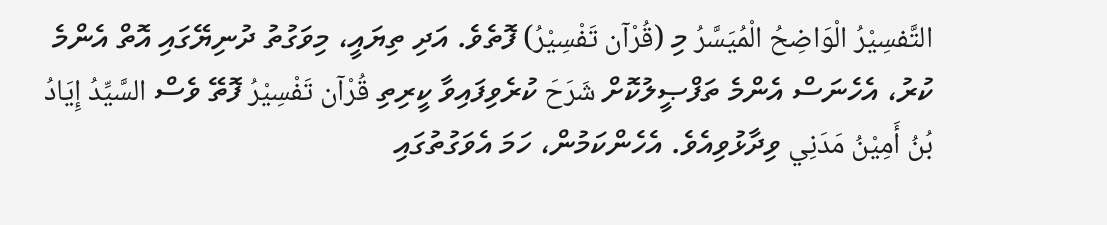التَّفسِيْرُ الْوَاضِحُ الْمُيَسَّرُ މި (قُرْآن تَفْسِيْرُ) ފޮތެވެ. އަދި ތިޔައީ، މިވަގުތު ދުނިޔޭގައި އޮތް އެންމެ ކުރު، އެހެނަސް އެންމެ ތަފްޞީލުކޮށް شَرَحَ ކުރެވިފައިވާ ކީރިތި قُرْآن تَفْسِيْرُ ފޮތޭ ވެސް السَّيِّدُ إِيَادُ بُنُ أَمِيْنُ مَدَنِي ވިދާޅުވިއެވެ. އެހެންކަމުން، ހަމަ އެވަގުތުގައި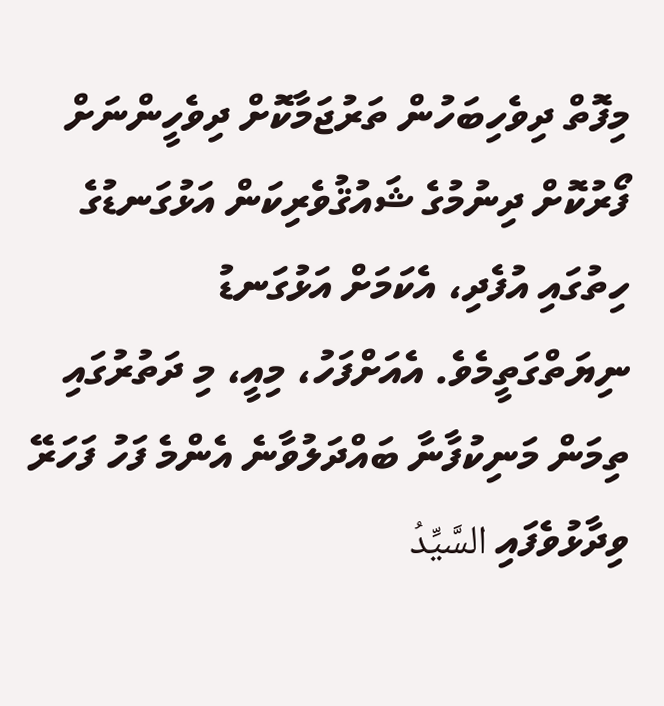މިފޮތް ދިވެހިބަހުން ތަރުޖަމާކޮށް ދިވެހީންނަށް ފޯރުކޮށް ދިނުމުގެ ޝައުޤުވެރިކަން އަޅުގަނޑުގެ ހިތުގައި އުފެދި، އެކަމަށް އަޅުގަނޑު ނިޔަތްގަތީމެވެ. އެއަށްފަހު، މިއީ، މި ދަތުރުގައި ތިމަން މަނިކުފާނާ ބައްދަލުވާނެ އެންމެ ފަހު ފަހަރޭ ވިދާޅުވެފައި السَّيِّدُ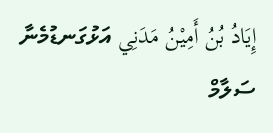إِيَادُ بُنُ أَمِيْنُ مَدَنِي އަޅުގަނޑުމެނާ ސަލާމް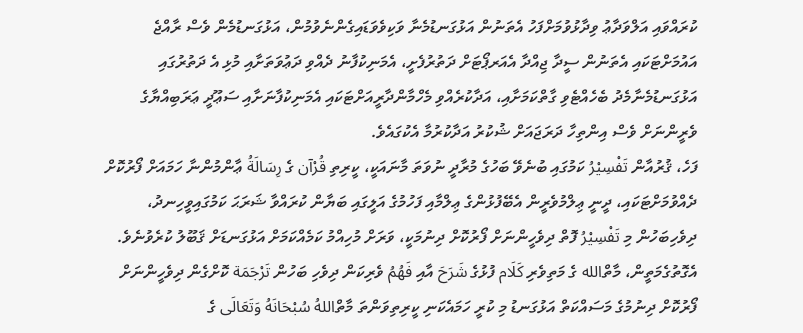ކުރައްވައި އަލްވަދާޢު ވިދާޅުވުމަށްފަހު އެތަނުން އަޅުގަނޑުމެނާ ވަކިވެވަޑައިގެންނެވުމުން، އަޅުގަނޑުމެން ވެސް ރާއްޖެ އައުމަށްޓަކައި އެތަނުން ސީދާ ޖިއްދާ އެއަރޕޯޓަށް ދަތުރުފެށީ، އެމަނިކުފާނު ދެއްވި ދަޢުވަތަށާއި މުޅި އެ ދަތުރުގައި އަޅުގަނޑުމެނާމެދު ބެހެއްޓެވި ގާތްކަމަށާއި، އަދާކުރެއްވި މެހްމާންދާރީއަށްޓަކައި އެމަނިކުފާނަށާއި ސަޢޫދީ ޢަރަބިއްޔާގެ ވެރީންނަށް ވެސް އިންތިހާ ދަރަޖައަށް ޝުކުރު އަދާކުރުމާ އެކުގައެވެ.
ފަހެ، ޤުރުއާން تَفْسِيْرُ ކަމުގައި ބުނެވޭ ބަހުގެ މުރާދީ ނުވަތަ މާނައަކީ، ކީރިތި قُرْآن ގެ رِسَالَةُ ޢާންމުންނާ ހަމައަށް ފޯރުކޮށް ދެއްވުމަށްޓަކައި، ދީނީ ޢިލްމުވެރީން އެބޭފުޅުންގެ ޢިލްމާއި ފަހުމުގެ އަލީގައި ބަޔާން ކުރައްވާ ޝަރަޙަ ކަމުގައިވީހިނދު، ދިވެހިބަހުން މި تَفْسِيْرُ ފޮތް ދިވެހީންނަށް ފޯރުކޮށް ދިނުމަކީ، ވަރަށް މުހިއްމު ކަމެއްކަމަށް އަޅުގަނޑަށް ޤަބޫލު ކުރެވުނެވެ. އެގޮތުގެމަތީން، މާތްالله ގެ މަތިވެރި كَلَام ފުޅުގެ شَرَحَ އާއި فَهُمُ ވެރިކަން ދިވެހި ބަހުން تَرْجَمَة ކޮށްގެން ދިވެހީންނަށް ފޯރުކޮށް ދިނުމުގެ މަސައްކަތް އަޅުގަނޑު މި ކުރީ ހަމައެކަނި ކީރިތިވަންތަ މާތްاللهُ سُبْحَانَهُ وَتَعَالَى ގެ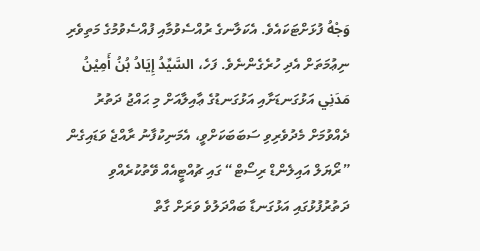وَجْهُ ފުޅަށްޓަކައެވެ. އެކަލާނގެ ރުއްސެވުމާއި ފުއްސެވުމުގެ މަތިވެރި ނިޢުމަތަށް އެދި ހުރެގެންނެވެ. ފަހެ، السَّيِّدُ إِيَادُ بُنُ أَمِيْنُ مَدَنِي އަޅުގަނޑަށާއި އަޅުގަނޑުގެ ޢާއިލާއަށް މި ޙައްޖު ދަތުރު ދެއްވުމަށް މެދުވެރިވި ސަބަބަކަށްވީ، އެމަނިކުފާނު ރާއްޖެ ވަޑައިގެން ”ރޯޔަލް އައިލެންޑް ރިސޯޓް“ ގައި ޗުއްޓީއެއް ވޭތުކުރެއްވި ދަތުރުފުޅުގައި އަޅުގަނޑާ ބައްދަލުވެ ވަރަށް ގާތް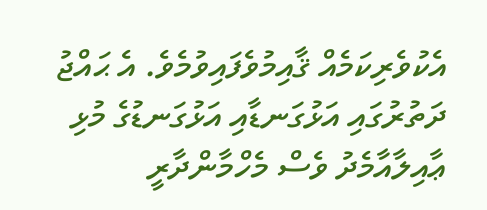އެކުވެރިކަމެއް ޤާއިމުވެފައިވުމެވެ. އެ ޙައްޖު ދަތުރުގައި އަޅުގަނޑާއި އަޅުގަނޑުގެ މުޅި ޢާއިލާއާމެދު ވެސް މެހްމާންދާރީ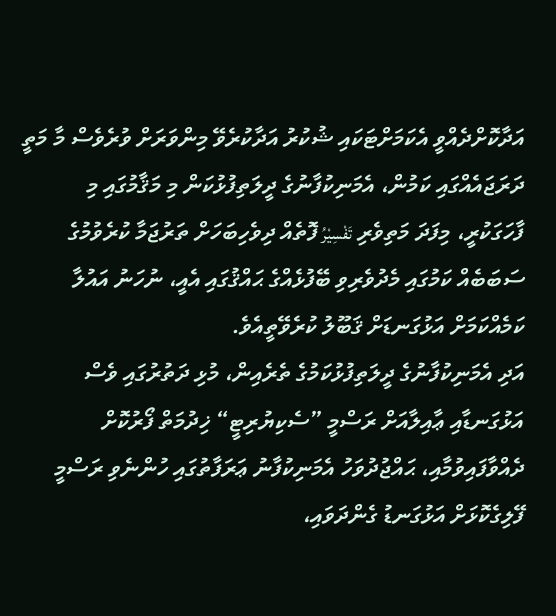އަދާކޮށްދެއްވީ އެކަމަށްޓަކައި ޝުކުރު އަދާކުރެވޭ މިންވަރަށް ވުރެވެސް މާ މަތީ ދަރަޖައެއްގައި ކަމުން، އެމަނިކުފާނުގެ ދީލަތިފުޅުކަން މި މަޤާމުގައި މި ފާހަގަކުރީ، މިފަދަ މަތިވެރި تَفْسِيْرُ ފޮތެއް ދިވެހިބަހަށް ތަރުޖަމާ ކުރެވުމުގެ ސަބަބެއް ކަމުގައި މެދުވެރިވި ބޭފުޅެއްގެ ޙައްޤުގައި އެއީ، ނުހަނު އައުލާ ކަމެއްކަމަށް އަޅުގަނޑަށް ޤަބޫލު ކުރެވޭތީއެވެ.
އަދި އެމަނިކުފާނުގެ ދީލަތިފުޅުކަމުގެ ތެރެއިން، މުޅި ދަތުރުގައި ވެސް އަޅުގަނޑާއި ޢާއިލާއަށް ރަސްމީ ”ސެކިޔުރިޓީ“ ޚިދުމަތް ފޯރުކޮށް ދެއްވާފައިވުމާއި، ޙައްޖުދުވަހު އެމަނިކުފާނު ޢަރަފާތުގައި ހުންނެވި ރަސްމީ ފޭލިގެކޮޅަށް އަޅުގަނޑު ގެންދަވައި،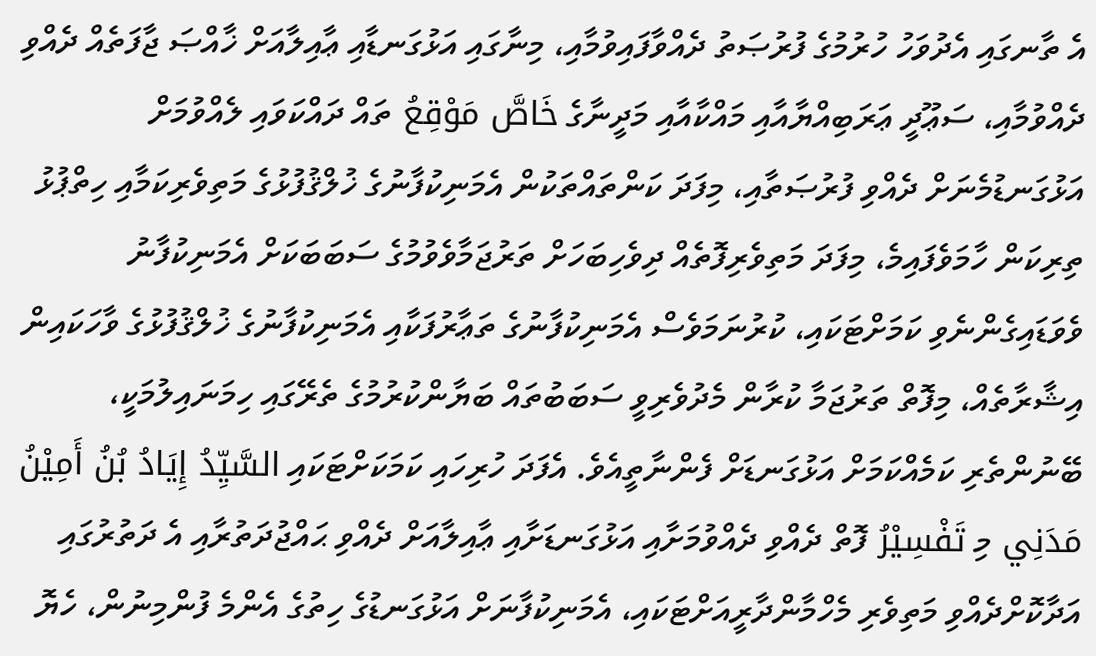އެ ތާނގައި އެދުވަހު ހުރުމުގެ ފުރުޞަތު ދެއްވާފައިވުމާއި، މިނާގައި އަޅުގަނޑާއި ޢާއިލާއަށް ޚާއްޞަ ޖާފަތެއް ދެއްވި ދެއްވުމާއި، ސަޢޫދީ ޢަރަބިއްޔާއާއި މައްކާއާއި މަދީނާގެ خَاصَّ مَوْقِعُ ތައް ދައްކަވައި ލެއްވުމަށް އަޅުގަނޑުމެނަށް ދެއްވި ފުރުޞަތާއި، މިފަދަ ކަންތައްތަކުން އެމަނިކުފާނުގެ ޚުލްޤުފުޅުގެ މަތިވެރިކަމާއި ހިތްޕުޅު ތިރިކަން ހާމަވެފައިމެ، މިފަދަ މަތިވެރިފޮތެއް ދިވެހިބަހަށް ތަރުޖަމާވެވުމުގެ ސަބަބަކަށް އެމަނިކުފާނު ވެވަޑައިގެންނެވި ކަމަށްޓަކައި، ކުރުނަމަވެސް އެމަނިކުފާނުގެ ތަޢާރުފަކާއި އެމަނިކުފާނުގެ ޚުލްޤުފުޅުގެ ވާހަކައިން އިޝާރާތެއް، މިފޮތް ތަރުޖަމާ ކުރާން މެދުވެރިވީ ސަބަބުތައް ބަޔާންކުރުމުގެ ތެރޭގައި ހިމަނައިލުމަކީ، ބޭނުންތެރި ކަމެއްކަމަށް އަޅުގަނޑަށް ފެންނާތީއެވެ. އެފަދަ ހުރިހައި ކަމަކަށްޓަކައި السَّيِّدُ إِيَادُ بُنُ أَمِيْنُ مَدَنِي މި تَفْسِيْرُ ފޮތް ދެއްވި ދެއްވުމަށާއި އަޅުގަނޑަށާއި ޢާއިލާއަށް ދެއްވި ޙައްޖުދަތުރާއި އެ ދަތުރުގައި އަދާކޮށްދެއްވި މަތިވެރި މެހްމާންދާރީއަށްޓަކައި، އެމަނިކުފާނަށް އަޅުގަނޑުގެ ހިތުގެ އެންމެ ފުންމިނުން، ހެޔޮ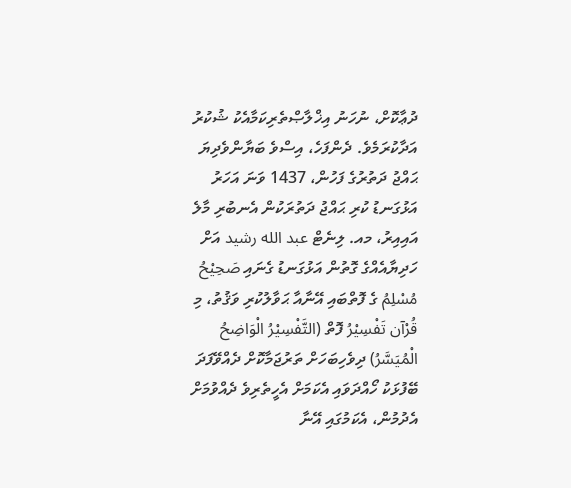ދުޢާކޮށް، ނުހަނު އިޚްލާޞްތެރިކަމާއެކު ޝުކުރު އަދާކުރަމެވެ. ދެންފަހެ، އިސްވެ ބަޔާންވެދިޔަ ޙައްޖު ދަތުރުގެ ފަހުން، 1437 ވަނަ އަހަރު އަޅުގަނޑު ކުރި ޙައްޖު ދަތުރަކުން އެނބުރި މާލެ އައިއިރު، މއ. ލިނެޓް عبد الله رشيد އަށް ހަދިޔާއެއްގެ ގޮތުން އަޅުގަނޑު ގެނައި صَحِيْحُ مُسْلِمُ ގެ ފޮތްބައި އޭނާއާ ޙަވާލުކުރި ވަޤުތު، މި قُرْآن تَفْسِيْرُ ފޮތް (التَّفْسِيْرُ الْوَاضِحُ الْمُيَسَّرُ) ދިވެހިބަހަށް ތަރުޖަމާކޮށް ދެއްވޭފަދަ ބޭފުޅަކު ހޯއްދަވައި އެކަމަށް އެހީތެރިވެ ދެއްވުމަށް އެދުމުން، އެކަމުގައި އޭނާ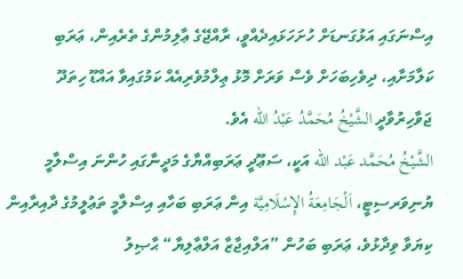އިސްނަގައި އަޅުގަނޑަށް ހުށަހަޅައިދެއްވީ، ރާއްޖޭގެ ޢާލިމުންގެ ތެރެއިން، ޢަރަބި ކަލާމަށާއި، ދިވެހިބަހަށް ވެސް ވަރަށް މޮޅު ޢިލްމުވެރިއެއް ކަމުގައިވާ އައްޑޫ ހިތަދޫ ޖަވާހިރުވާދީ الشَّيْخُ مُحَمَّدُ عَبْدُ الله އެވެ.
الشَّيْخُ مُحَمَّد عَبْد الله އަކީ، ސަޢޫދީ ޢަރަބިއްޔާގެ މަދީނާގައި ހުންނަ އިސްލާމީ ޔުނިވަރސިޓީ، اَلْجَامِعَةُ الإِسْلَامِيَّة އިން ޢަރަބި ބަހާއި އިސްލާމީ ތަޢުލީމުގެ ދާއިރާއިން ކިޔަވާ ވިދާޅުވެ، ޢަރަބި ބަހުން ”އަލްއިޖާޒާ އަލްޢާލިޔާ“ ޙާޞިލު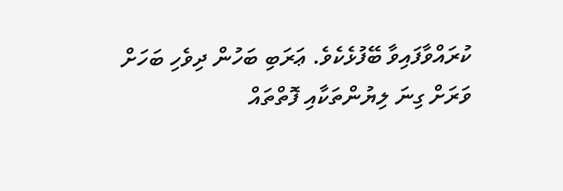ކުރައްވާފައިވާ ބޭފުޅެކެވެ. ޢަރަބި ބަހުން ދިވެހި ބަހަށް ވަރަށް ގިނަ ލިޔުންތަކާއި ފޮތްތައް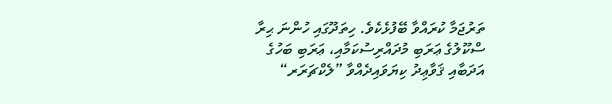ތަރުޖަމާ ކުރައްވާ ބޭފުޅެކެވެ. ހިތަދޫގައި ހުންނަ ޙިރާ ސްކޫލުގެ ޢަރަބި މުދައްރިސުކަމާއި، ޢަރަބި ބަހުގެ އަދަބާއި ޤަވާޢިދު ކިޔަވައިދެއްވާ ”ލެކްޗަރަރ“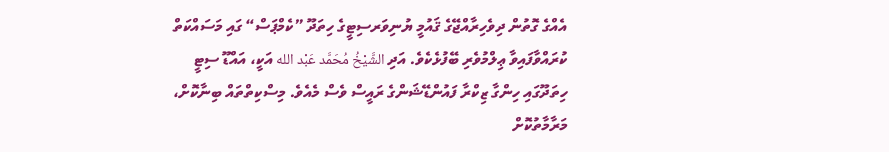އެއްގެ ގޮތުން ދިވެހިރާއްޖޭގެ ޤައުމީ ޔުނިވަރސިޓީގެ ހިތަދޫ ”ކެމްޕަސް“ ގައި މަސައްކަތް ކުރައްވާފައިވާ ޢިލްމުވެރި ބޭފުޅެކެވެ. އަދި الشَّيْخُ مُحَمَّد عَبْد الله އަކީ، އައްޑޫ ސިޓީ ހިތަދޫގައި ހިންގާ ޒިކްރާ ފައުންޑޭޝަންގެ ރައީސް ވެސް މެއެވެ. މިސްކިތްތައް ބިނާކޮށް، މަރާމާތުކޮށް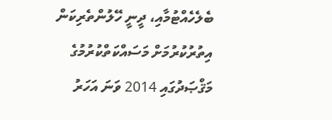ބެލެހެއްޓުމާއި، ދީނީ ހޭލުންތެރިކަން އިތުރުކުރުމަށް މަސައްކަތްކުރުމުގެ މަޤްޞަދުގައި 2014 ވަނަ އަހަރު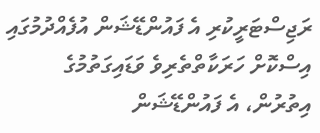ރަޖިސްޓަރީކުރި އެ ފައުންޑޭޝަން އުފެއްދުމުގައި އިސްކޮށް ހަރަކާތްތެރިވެ ވަޑައިގަތުމުގެ އިތުރުން، އެ ފައުންޑޭޝަން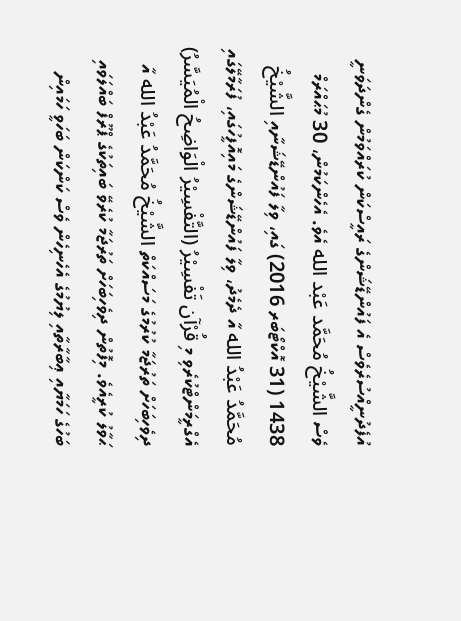އުފެދުނީއްސުރެވެސް އެ ފައުންޑޭޝަންގެ ރައީސްކަން ކުރައްވަމުން ގެންދަވަނީ ވެސް الشَّيْخُ مُحَمَّد عَبْد الله އެވެ. އެހެންކަމުން، 30 މުޙައްރަމް 1438 (31 އޮކްޓޯބަރ 2016) ގައި، ވިލާ ފައުންޑޭޝަނާއި الشَّيْخُ مُحَمَّدُ عَبْدُ الله އާ ދެމެދު، ވިލާ ފައުންޑޭޝަންގެ މައިއޮފީހުގައި، ފުރަމާލޭގައި އެގްރީމަންޓްކުރެވި މި قُرْآن تَفْسِيْرُ (التَّفْسِيْرُ الْوَاضِحُ الْمُيَسَّرُ) ދިވެހިބަހަށް ތަރުޖަމާ ކުރުމުގެ މަސައްކަތް الشَّيْخُ مُحَمَّدُ عَبْدُ الله އާ ޙަވާލު ކުރީއެވެ. މިފޮތުން ދިވެހިބަހަށް ތަރުޖަމާ ކުރެވޭ ބައިތަކުގެ ޕްރޫފް ބައްލަވައި ބަހުގެ ހަމަޔާއި ޢިބާރާތާއި ލިޔުމުގެ އެހެނިހެން ވެސް ކަންކަން ބަހަވީ ހަމައިން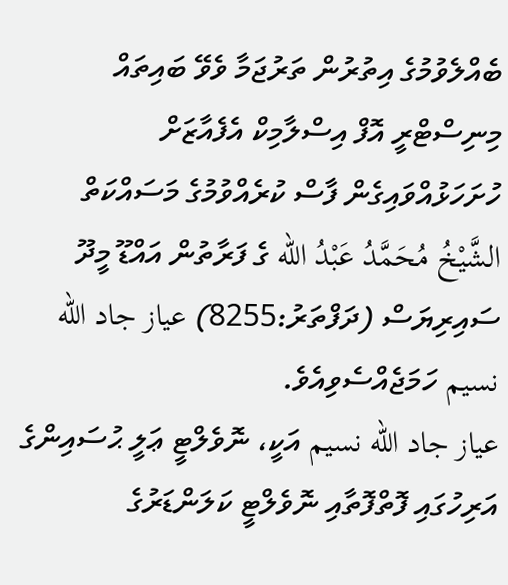ބެއްލެވުމުގެ އިތުރުން ތަރުޖަމާ ވެވޭ ބައިތައް މިނިސްޓްރީ އޮފް އިސްލާމިކް އެފެއާޒަށް ހުށަހަޅުއްވައިގެން ފާސް ކުރެއްވުމުގެ މަސައްކަތް الشَّيْخُ مُحَمَّدُ عَبْدُ الله ގެ ފަރާތުން އައްޑޫ މީދޫ ސައިރިޔަސް (ދަފްތަރު:8255) عياز جاد الله نسيم ހަމަޖެއްސެވިއެވެ.
عياز جاد الله نسيم އަކީ، ނޮވެލްޓީ ޢަލީ ޙުސައިންގެ އަރިހުގައި ފޮތްފޮތާއި ނޮވެލްޓީ ކަލަންޑަރުގެ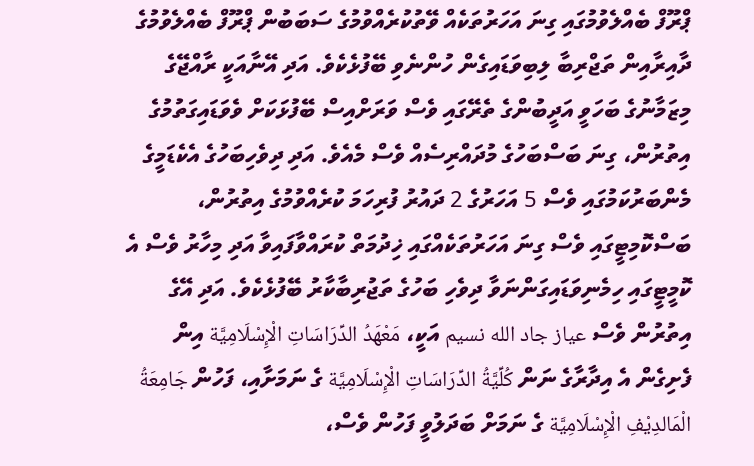ޕްރޫފް ބެއްލެވުމުގައި ގިނަ އަހަރުތަކެއް ވޭތުކުރެއްވުމުގެ ސަބަބުން ޕްރޫފް ބެއްލެވުމުގެ ދާއިރާއިން ތަޖްރިބާ ލިބިވަޑައިގެން ހުންނެވި ބޭފުޅެކެވެ. އަދި އޭނާއަކީ ރާއްޖޭގެ މިޒަމާނުގެ ބަހަވީ އަދީބުންގެ ތެރޭގައި ވެސް ވަރަށްއިސް ބޭފުޅަކަށް ވެވަޑައިގަތުމުގެ އިތުރުން، ގިނަ ބަސްބަހުގެ މުދައްރިސެއް ވެސް މެއެވެ. އަދި ދިވެހިބަހުގެ އެކެޑަމީގެ މެންބަރުކަމުގައި ވެސް 5 އަހަރުގެ 2 ދައުރު ފުރިހަމަ ކުރެއްވުމުގެ އިތުރުން، ބަސްކޮމިޓީގައި ވެސް ގިނަ އަހަރުތަކެއްގައި ޚިދުމަތް ކުރައްވާފައިވާ އަދި މިހާރު ވެސް އެ ކޮމީޓީގައި ހިމެނިވަޑައިގަންނަވާ ދިވެހި ބަހުގެ ތަޖުރިބާކާރު ބޭފުޅެކެވެ. އަދި އޭގެ އިތުރުން ވެސް عياز جاد الله نسيم އަކީ، مَعْهَدُ الدِّرَاسَاتِ الْإِسْلَامِيَّة އިން ފެށިގެން އެ އިދާރާގެ ނަން كُلِّيَّةُ الدِّرَاسَاتِ الْإِسْلَامِيَّة ގެ ނަމަށާއި، ފަހުން جَامِعَةُ الْمَالدِيْفِ الْإِسْلَامِيَّة ގެ ނަމަށް ބަދަލުވީ ފަހުން ވެސް،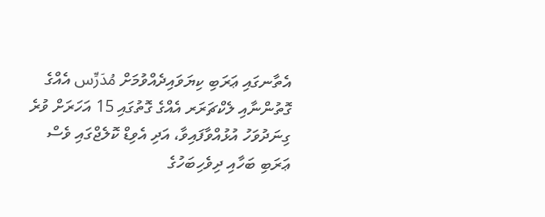އެތާނގައި ޢަރަބި ކިޔަވައިދެއްވުމަށް مُدَرِّس އެއްގެ ގޮތުންނާއި ލެކްޗަރަރ އެއްގެ ގޮތުގައި 15 އަހަރަށް ވުރެ ގިނަދުވަހު އުޅުއްވާފައިވާ، އަދި އެވިޑް ކޮލެޖްގައި ވެސް ޢަރަބި ބަހާއި ދިވެހިބަހުގެ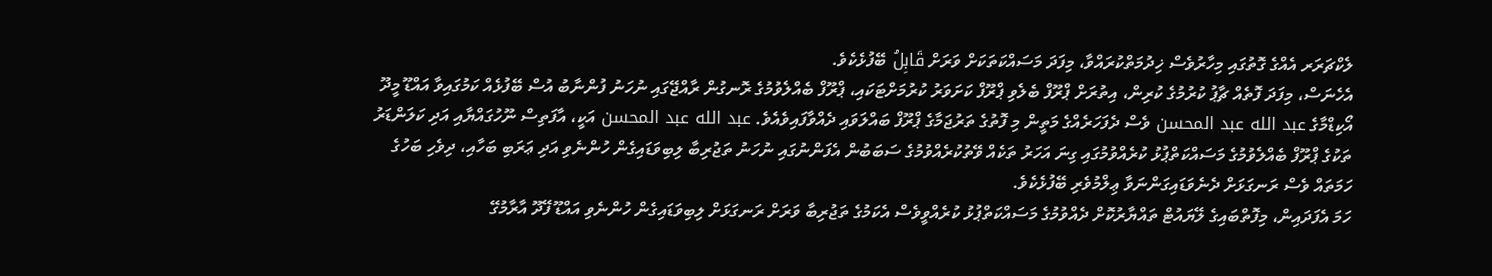ލެކްޗަރަރ އެއްގެ ގޮތުގައި މިހާރުވެސް ޚިދުމަތްކުރައްވާ، މިފަދަ މަސައްކަތަކަށް ވަރަށް قَابِلُ ބޭފުޅެކެވެ.
އެހެނަސް، މިފަދަ ފޮތެއް ޗާޕު ކުރުމުގެ ކުރިން، އިތުރަށް ޕްރޫފް ބެލެވި ޕްރޫފް ކަށަވަރު ކުރުމަށްޓަކައި، ޕްރޫފް ބެއްލެވުމުގެ ރޮނގުން ރާއްޖޭގައި ނުހަނު ފުންނާބު އުސް ބޭފުޅެއް ކަމުގައިވާ އައްޑޫ މީދޫ އޯކިޑްމާގެ عبد الله عبد المحسن ވެސް ދެފަހަރެއްގެ މަތީން މި ފޮތުގެ ތަރުޖަމާގެ ޕްރޫފް ބައްލަވައި ދެއްވާފައިވެއެވެ. عبد الله عبد المحسن އަކީ، އާފަތިސް ނޫހުގައްޔާއި އަދި ކަލަންޑަރު ތަކުގެ ޕްރޫފް ބެއްލެވުމުގެ މަސައްކަތްޕުޅު ކުރެއްވުމުގައި ގިނަ އަހަރު ތަކެއް ވޭތުކުރެއްވުމުގެ ސަބަބުން އެފަންނުގައި ނުހަނު ތަޖުރިބާ ލިބިވަޑައިގެން ހުންނެވި އަދި ޢަރަބި ބަހާއި، ދިވެހި ބަހުގެ ހަމަތައް ވެސް ރަނގަޅަށް ދެނެވަޑައިގަންނަވާ ޢިލްމުވެރި ބޭފުޅެކެވެ.
ހަމަ އެފަދައިން، މިފޮތްބައިގެ ލޭޔައުޓް ތައްޔާރުކޮށް ދެއްވުމުގެ މަސައްކަތްޕުޅު ކުރެއްވީވެސް އެކަމުގެ ތަޖުރިބާ ވަރަށް ރަނގަޅަށް ލިބިވަޑައިގެން ހުންނެވި އައްޑޫ ފޭދޫ އާރާމުގޭ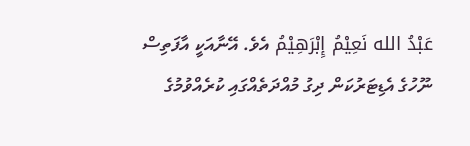عَبْدُ الله نَعِيْمُ إِبْرَهِيْمُ އެވެ. އޭނާއަކީ އާފަތިސް ނޫހުގެ އެޑިޓަރުކަން ދިގު މުއްދަތެއްގައި ކުރެއްވުމުގެ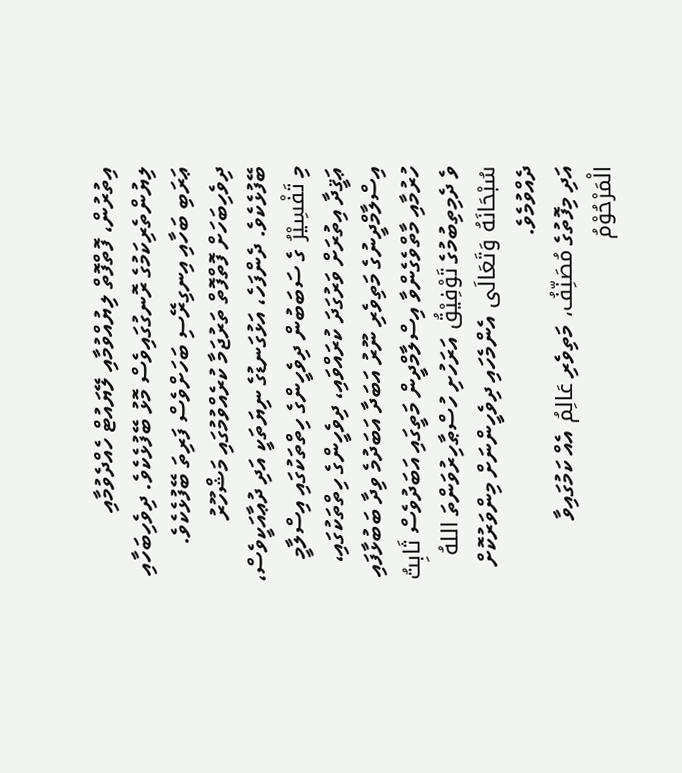އިތުރުން، ފޮތްފޮތް ލިޔުއްވުމާއި ލޭޔައުޓް ހެއްދެވުމާއި ލިޔުންތެރިކަމުގެ ރޮނގުގައިވެސް މޮޅު ބޭފުޅެކެވެ. ދިވެހިބަހާއި ޢަރަބި ބަހާއި އިނގިރޭސި ބަހަށްވެސް ފަރިތަ ބޭފުޅެކެވެ. ދިވެހިބަހަށް ފޮތްފޮތް ތަރުޖަމާ ކުރެއްވުމުގައި މަޝްހޫރު ބޭފުޅެކެވެ. ދެންފަހެ، އަޅުގަނޑުގެ ނިޔަތަކީ އަދި ދުޢާއަކީވެސް، މި تَفْسِيْرُ ގެ ސަބަބުން ދިވެހީންގެ ހިތްތަކުގައި އިސްލާމީ ޢަޤީދާ އިތުރަށް ވަރުގަދަ ކުރައްވައި، ދިވެހީންގެ ހިތްތަކުގައި، އިސްލާމްދީނުގެ މަތިވެރި ނޫރު އަބަދާ އަބަދުމެ ވިދާ ބަބުޅާފައި ހުރުމާއި މާތްވެގެންވާ އިސްލާމްދީން މަތީގައި އަބަދުވެސް ثَابِتُ ވެ ދެމިތިބުމުގެ تَوْفِيْقُ އަރަހުށި ހުސްޠާހިރުވަންތަ اللهُ سُبْحَانَهُ وَتَعَالَى އެންމެހައި ދިވެހީންނަށް މިންވަރުކޮށް ދެއްވުމެވެ.
އަދި މިފޮތުގެ مُصَنِّفُ، މަތިވެރި عَالِمُ އެއް ކަމުގައިވާ الْمَرْحُوْمُ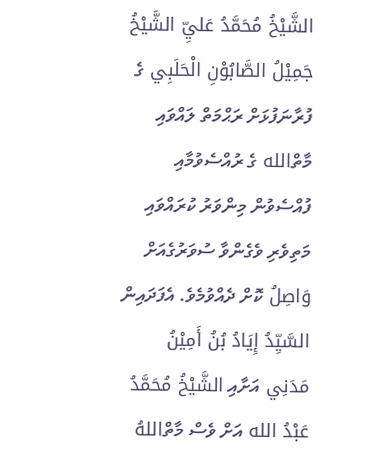الشَّيْخُ مُحَمَّدُ عَليِّ الشَّيْخُ جَمِيْلُ الصَّابُوْنِ الْحَلَبِي ގެ ފުރާނަފުޅަށް ރަޙްމަތް ލައްވައި މާތްالله ގެ ރުއްސެވުމާއި ފުއްސެވުން މިންވަރު ކުރައްވައި މަތިވެރި ވެގެންވާ ސުވަރުގެއަށް وَاصِلُ ކޮށް ދެއްވުމެވެ. އެފަދައިން السَّيِّدُ إِيَادُ بُنُ أَمِيْنُ مَدَنِي އަށާއި الشَّيْخُ مُحَمَّدُ عَبْدُ الله އަށް ވެސް މާތްاللهُ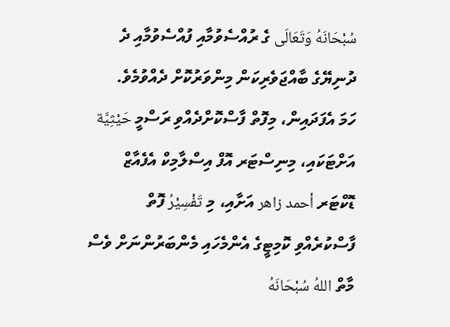سُبْحَانَهُ وَتَعَالَى ގެ ރުއްސެވުމާއި ފުއްސެވުމާއި ދެ ދުނިޔޭގެ ބާއްޖަވެރިކަން މިންވަރުކޮށް ދެއްވުމެވެ.
ހަމަ އެފަދައިން، މިފޮތް ފާސްކޮށްދެއްވި ރަސްމީ حَيْثِيَّة އަށްޓަކައި، މިނިސްޓަރ އޮފް އިސްލާމިކް އެފެއާޒް ޑޮކްޓަރ أحمد زاهر އަށާއި، މި تَفْسِيْرُ ފޮތް ފާސްކުރެއްވި ކޮމިޓީގެ އެންމެހައި މެންބަރުންނަށް ވެސް މާތް اللهُ سُبْحَانَهُ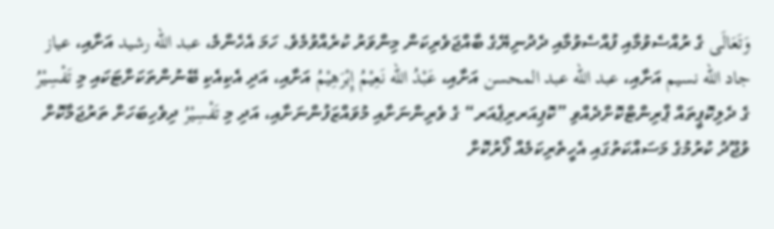وَتَعَالَى ގެ ރުއްސެވުމާއި ފުއްސެވުމާއި ދެދުނިޔޭގެ ބާއްޖަވެރިކަން މިންވަރު ކުރެއްވުމެވެ. ހަމަ އެހެންމެ، عبد الله رشيد އަށާއި، عياز جاد الله نسيم އަށާއި، عبد الله عبد المحسن އަށާއި، عَبْدُ الله نَعِيْمُ إِبْرَهِيْمُ އަށާއި، އަދި އެކިއެކި ބޭނުންތަކަށްޓަކައި މި تَفْسِيْرُ ގެ ދެލިކޮޕީތައް ޕްރިންޓްކޮށްދެއްވި ”ކޮޕިއަރރިޕެއަރ“ ގެ ވެރިންނަށާއި މުވައްޒަފުންނަށާއި، އަދި މި تَفْسِيْرُ ދިވެހިބަހަށް ތަރުޖަމާކޮށް ވުޖޫދު ކުރުމުގެ މަސައްކަތުގައި އެހީތެރިކަމެއް ފޯރުކޮށް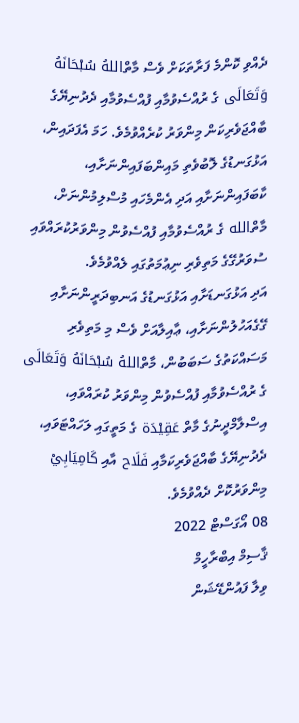ދެއްވި ކޮންމެ ފަރާތަކަށް ވެސް މާތްاللهُ سُبْحَانَهُ وَتَعَالَى ގެ ރުއްސެވުމާއި ފުއްސެވުމާއި ދެދުނިޔޭގެ ބާއްޖަވެރިކަން މިންވަރު ކުރެއްވުމެވެ. ހަމަ އެފަދައިން، އަޅުގަނޑުގެ ލޮބުވެތި މައިންބަފައިންނަށާއި، ކާބަފައިންނަށާއި އަދި އެންމެހައި މުސްލިމުންނަށް، މާތްالله ގެ ރުއްސެވުމާއި ފުއްސެވުން މިންވަރުކުރައްވައި ސުވަރުގޭގެ މަތިވެރި ނިޢުމަތުގައި ލެއްވުމެވެ.
އަދި އަޅުގަނޑަށާއި އަޅުގަނޑުގެ އަނބިދަރީންނަށާއި ގޭގެއަހުލުންނަށާއި، ޢާއިލާއަށް ވެސް މި މަތިވެރި މަސައްކަތުގެ ސަބަބުން، މާތްاللهُ سُبْحَانَهُ وَتَعَالَى ގެ ރުއްސެވުމާއި ފުއްސެވުން މިންވަރު ކުރައްވައި، އިސްލާމްދީނުގެ މާތް عَقِيْدَة ގެ މަތީގައި ލަހައްޓަވައި، ދެދުނިޔޭގެ ބާއްޖަވެރިކަމާއި فَلَاح އާއި كَامِيَابِيْ މިންވަރުކޮށް ދެއްވުމެވެ.
08 އޯގަސްޓް 2022
ޤާސިމް އިބްރާހީމް
ވިލާ ފައުންޑޭޝަން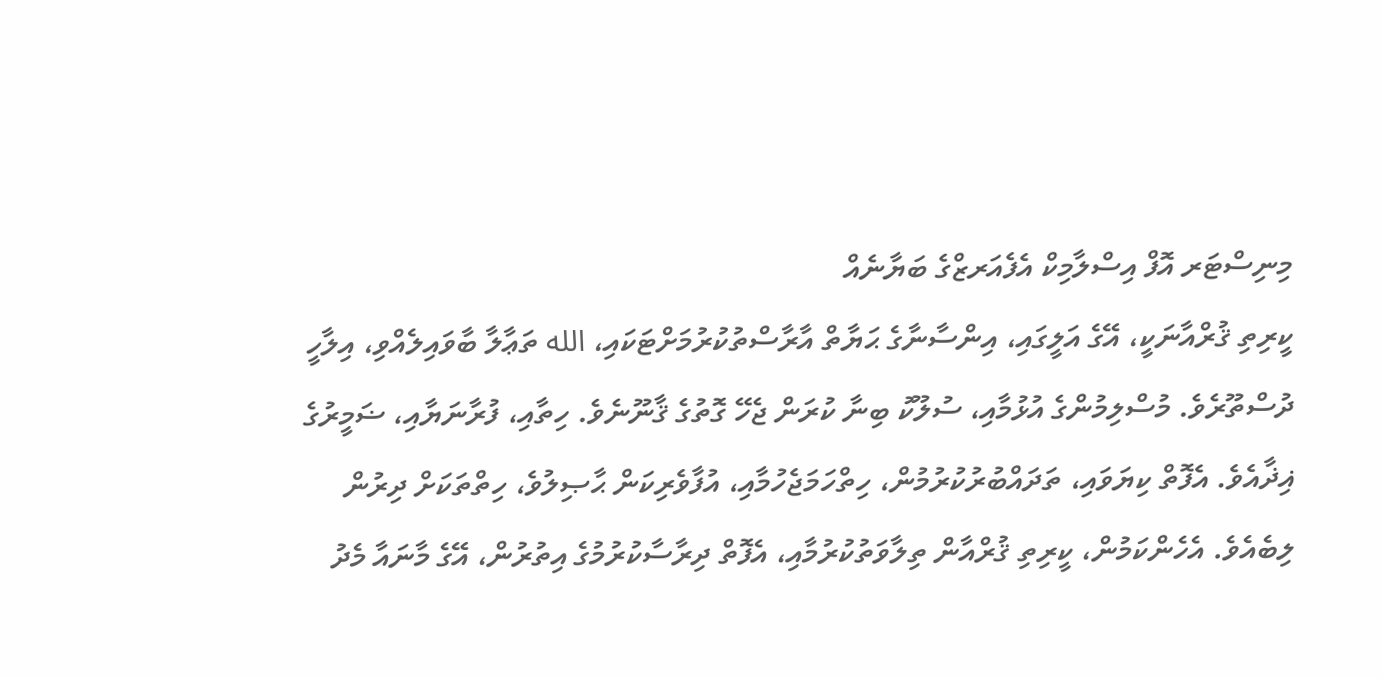މިނިސްޓަރ އޮފް އިސްލާމިކް އެފެއަރޒްގެ ބަޔާނެއް
ކީރިތި ޤުރްއާނަކީ، އޭގެ އަލީގައި، އިންސާނާގެ ޙަޔާތް އާރާސްތުކުރުމަށްޓަކައި، الله ތަޢާލާ ބާވައިލެއްވި، އިލާހީ ދުސްތޫރެވެ. މުސްލިމުންގެ އުޅުމާއި، ސުލޫކު ބިނާ ކުރަން ޖެހޭ ގޮތުގެ ޤާނޫނެވެ. ހިތާއި، ފުރާނަޔާއި، ޟަމީރުގެ ޣިޛާއެވެ. އެފޮތް ކިޔަވައި، ތަދައްބުރުކުރުމުން، ހިތްހަމަޖެހުމާއި، އުފާވެރިކަން ޙާޞިލުވެ، ހިތްތަކަށް ދިރުން ލިބެއެވެ. އެހެންކަމުން، ކީރިތި ޤުރްއާން ތިލާވަތުކުރުމާއި، އެފޮތް ދިރާސާކުރުމުގެ އިތުރުން، އޭގެ މާނައާ މެދު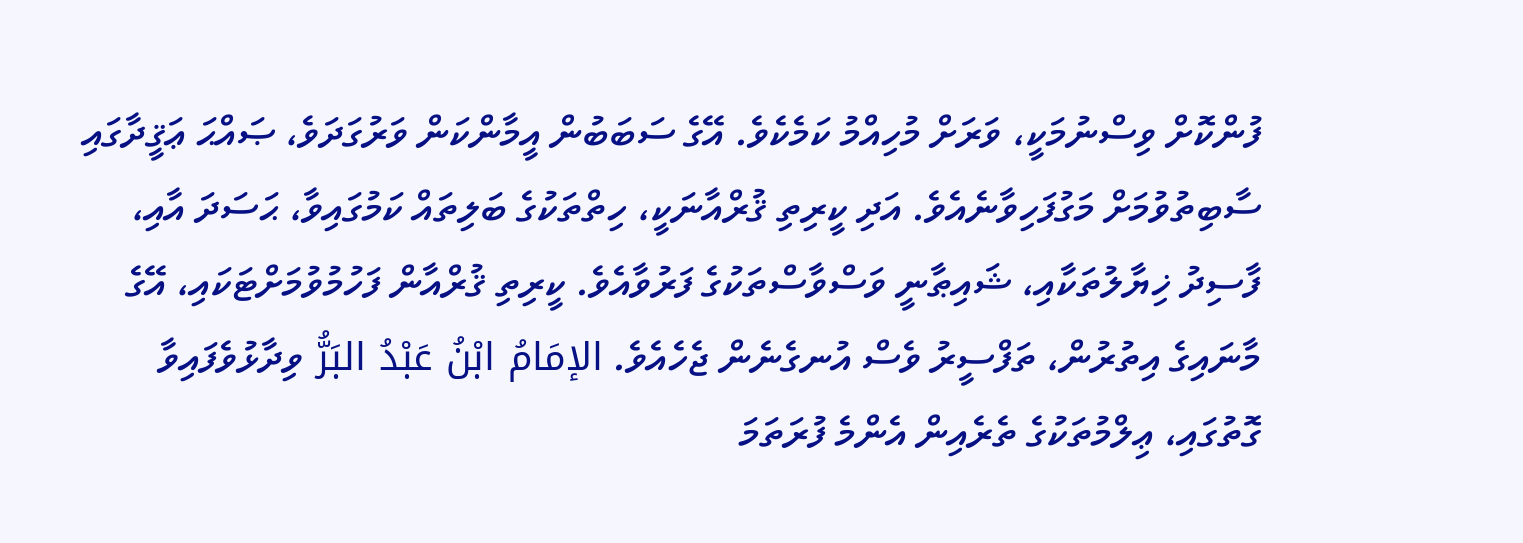ފުންކޮށް ވިސްނުމަކީ، ވަރަށް މުހިއްމު ކަމެކެވެ. އޭގެ ސަބަބުން އީމާންކަން ވަރުގަދަވެ، ޞައްޙަ ޢަޤީދާގައި ސާބިތުވުމަށް މަގުފަހިވާނެއެވެ. އަދި ކީރިތި ޤުރްއާނަކީ، ހިތްތަކުގެ ބަލިތައް ކަމުގައިވާ، ޙަސަދަ އާއި، ފާސިދު ޚިޔާލުތަކާއި، ޝައިޠާނީ ވަސްވާސްތަކުގެ ފަރުވާއެވެ. ކީރިތި ޤުރްއާން ފަހުމުވުމަށްޓަކައި، އޭގެ މާނައިގެ އިތުރުން، ތަފްސީރު ވެސް އުނގެނެން ޖެހެއެވެ. الإمَامُ ابْنُ عَبْدُ البَرُّ ވިދާޅުވެފައިވާ ގޮތުގައި، ޢިލްމުތަކުގެ ތެރެއިން އެންމެ ފުރަތަމަ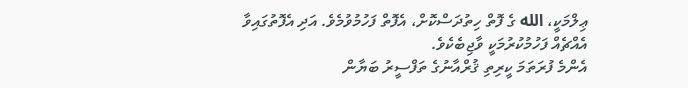ޢިލްމަކީ، الله ގެ ފޮތް ހިތުދަސްކޮށް، އެފޮތް ފަހުމުވުމެވެ. އަދި އެފޮތުގައިވާ އެއްޗެއް ފަހުމުކުރުމަކީ ވާޖިބެކެވެ.
އެންމެ ފުރަތަމަ ކީރިތި ޤުރްއާނުގެ ތަފްސީރު ބަޔާން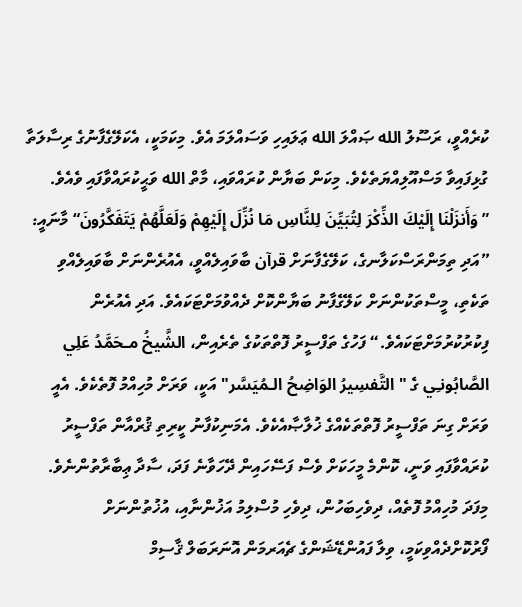ކުރެއްވީ، ރަސޫލު الله ޞައްލަ الله ޢަލައިހި ވަސައްލަމަ އެވެ. މިކަމަކީ، އެކަލޭގެފާނުގެ ރިސާލަތާ ގުޅިފައިވާ މަސްއޫލިއްޔަތެކެވެ. މިކަން ބަޔާން ކުރައްވައި، މާތް الله ވަޙީކުރައްވާފައި ވެއެވެ. ”وَأَنزَلْنَا إِلَيْكَ الذِّكْرَ‌ لِتُبَيِّنَ لِلنَّاسِ مَا نُزِّلَ إِلَيْهِمْ وَلَعَلَّهُمْ يَتَفَكَّرُ‌ونَ“ މާނައީ: ”އަދި ތިމަންރަސްކަލާނގެ، ކަލޭގެފާނަށް قرآن ބާވައިލެއްވީ، އެއުރެންނަށް ބާވައިލެއްވި ތަކެތި، މީސްތަކުންނަށް ކަލޭގެފާނު ބަޔާންކޮށް ދެއްވުމަށްޓަކައެވެ. އަދި އެއުރެން ފިކުރުކުރުމަށްޓަކައެވެ.“ ފަހުގެ ތަފްސީރު ފޮތްތަކުގެ ތެރެއިން، الشَّيخُ مـحَمَّدُ عَلِي الصَّابُونـِي ގެ " التَّفسِيرُ الوَاضِحُ الـمُيَسَّر" އަކީ، ވަރަށް މުހިއްމު ފޮތެކެވެ. އެއީ ވަރަށް ގިނަ ތަފްސީރު ފޮތްތަކެއްގެ ޚުލާޞާއެކެވެ. އެމަނިކުފާނު ކީރިތި ޤުރްއާން ތަފްސީރު ކުރައްވާފައި ވަނީ، ކޮންމެ މީހަކަށް ވެސް ފަސޭހައިން ދޭހަވާނެ ފަދަ، ސާދާ ޢިބާރާތުންނެވެ.
މިފަދަ މުހިއްމު ފޮތެއް، ދިވެހިބަހުން، ދިވެހި މުސްލިމު އަޚުންނާއި، އުޚުތުންނަށް ފޯރުކޮށްދެއްވިކަމީ، ވިލާ ފައުންޑޭޝަންގެ ޗެއަރމަން އޮނަރަބަލް ޤާސިމް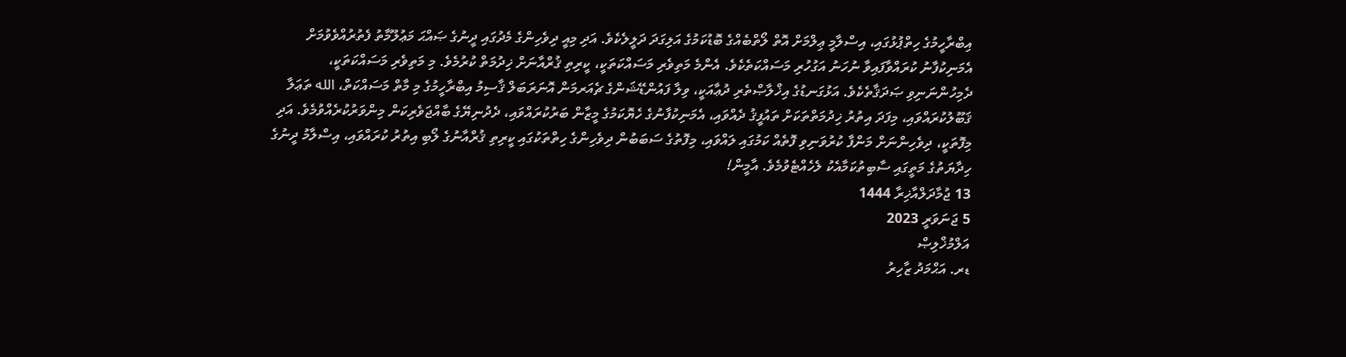އިބްރާހީމުގެ ހިތްޕުޅުގައި، އިސްލާމީ ޢިލްމަށް އޮތް ލޯތްބެއްގެ ބޮޑުކަމުގެ އަލިގަދަ ދަލީލެކެވެ. އަދި މިއީ ދިވެހިންގެ މެދުގައި ދީނުގެ ޞައްޙަ މަޢުލޫމާތު ފެތުރުއްވެވުމަށް އެމަނިކުފާނު ކުރައްވާފައިވާ ނުހަނު އަގުހުރި މަސައްކަތެކެވެ. އެންމެ މަތިވެރި މަސައްކަތަކީ، ކީރިތި ޤުރްއާނަށް ޚިދުމަތް ކުރުމެވެ. މި މަތިވެރި މަސައްކަތަކީ، ދެމިހުންނަނިވި ޞަދަޤާތެކެވެ. އަޅުގަނޑުގެ އިޚްލާޞްތެރި ދުޢާއަކީ، ވިލާ ފައުންޑޭޝަންގެ ޗެއަރމަން އޮނަރަބަލް ޤާސިމު އިބްރާހީމުގެ މި މާތް މަސައްކަތް، الله ތަޢަލާ ޤަބޫލުކުރައްވައި، މިފަދަ އިތުރު ޚިދުމަތްތަކަށް ތައުފީޤު ދެއްވައި، އެމަނިކުފާނުގެ ހެޔޮކަމުގެ މީޒާން ބަރުކުރައްވައި، ދެދުނިޔޭގެ ބާއްޖަވެރިކަން މިންވަރުކުރެއްވުމެވެ. އަދި މިފޮތަކީ، ދިވެހިންނަށް މަންފާ ކުރުވަނިވި ފޮތެއް ކަމުގައި ލައްވައި، މިފޮތުގެ ސަބަބުން ދިވެހިންގެ ހިތްތަކުގައި ކީރިތި ޤުރްއާނުގެ ލޯބި އިތުރު ކުރައްވައި، އިސްލާމު ދީނުގެ ހިދާޔަތުގެ މަތީގައި ސާބިތުކަމާއެކު ލެހެއްޓެވުމެވެ. އާމީން!
13 ޖުމާދަލްއާޚިރާ 1444
5 ޖަނަވަރީ 2023
އަލްމުޚްލިޞް
ޑރ. އަޙްމަދު ޒާހިރު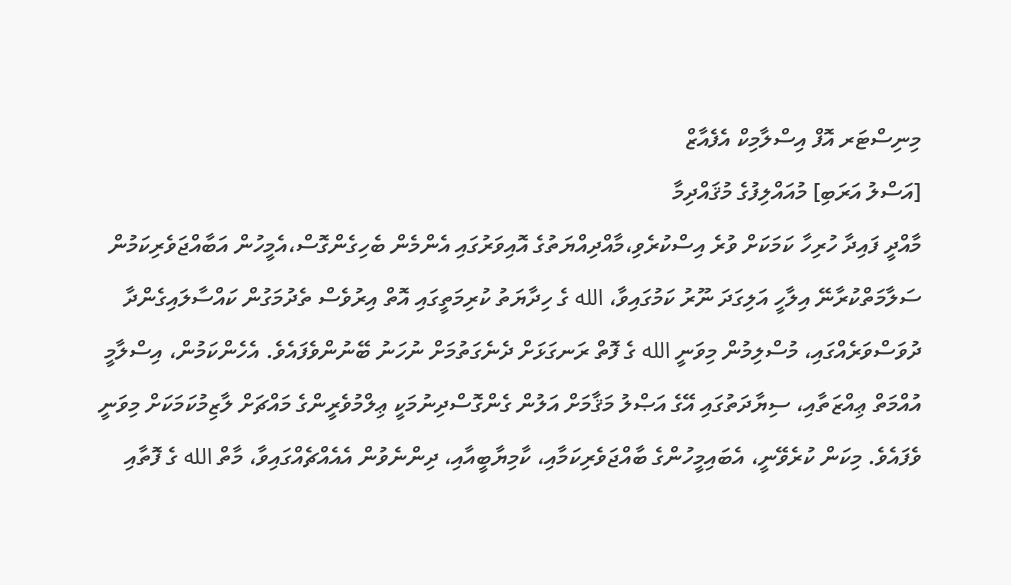މިނިސްޓަރ އޮފް އިސްލާމިކް އެފެއާޒް
[އަސްލު އަރަބި] މުއައްލިފުގެ މުޤައްދިމާ
މާއްދީ ފައިދާ ހުރިހާ ކަމަކަށް ވުރެ އިސްކުރެވި،މާއްދިއްޔަތުގެ އޮއިވަރުގައި އެންމެން ބެހިގެންގޮސް،އެމީހުން އަބާއްޖަވެރިކަމުން ސަލާމަތްކުރާނޭ އިލާހީ އަލިގަދަ ނޫރު ކަމުގައިވާ، الله ގެ ހިދާޔަތު ކުރިމަތީގައި އޮތް އިރުވެސް ތެދުމަގުން ކައްސާލައިގެންދާ ދުވަސްވަރެއްގައި، މުސްލިމުން މިވަނީ الله ގެ ފޮތް ރަނގަޅަށް ދެނެގަތުމަށް ނުހަނު ބޭނުންވެފައެވެ. އެހެންކަމުން، އިސްލާމީ އުއްމަތް ޢިއްޒަތާއި، ސިޔާދަތުގައި އޭގެ އަޞްލު މަޤާމަށް އަލުން ގެންގޮސްދިނުމަކީ ޢިލްމުވެރީންގެ މައްޗަށް ލާޒިމުކަމަކަށް މިވަނީ ވެފައެވެ. މިކަން ކުރެވޭނީ، އެބައިމީހުންގެ ބާއްޖަވެރިކަމާއި، ކާމިޔާބީއާއި، ދިންނެވުން އެއެއްޗެއްގައިވާ، މާތް الله ގެ ފޮތާއި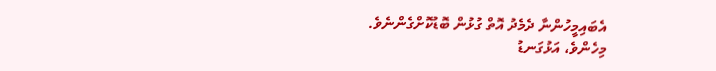އެބައިމީހުންނާ ދެމެދު އޮތް ގުޅުން ބޮޑުކޮށްގެންނެވެ.
މިހެންވެ، އަޅުގަނޑު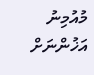މުއުމިނު އަޚުންނަށް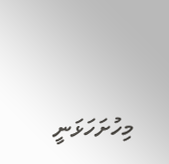މިހުށަހަޅަނީ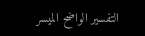التفسير الواضح الميسر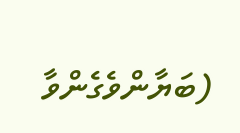(ބަޔާންވެގެންވާ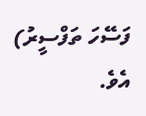ފަސޭހަ ތަފްސީރު) އެވެ.